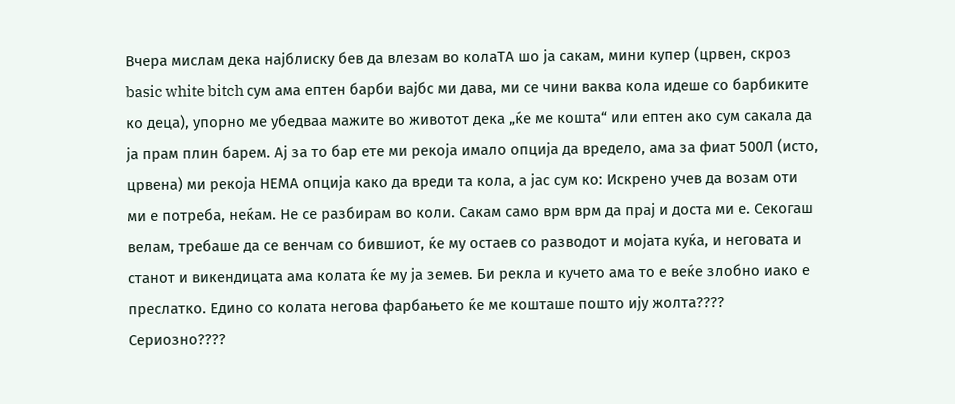Вчера мислам дека најблиску бев да влезам во колаТА шо ја сакам, мини купер (црвен, скроз basic white bitch сум ама ептен барби вајбс ми дава, ми се чини ваква кола идеше со барбиките ко деца), упорно ме убедваа мажите во животот дека „ќе ме кошта“ или ептен ако сум сакала да ја прам плин барем. Ај за то бар ете ми рекоја имало опција да вредело, ама за фиат 500Л (исто, црвена) ми рекоја НЕМА опција како да вреди та кола, а јас сум ко: Искрено учев да возам оти ми е потреба, неќам. Не се разбирам во коли. Сакам само врм врм да прај и доста ми е. Секогаш велам, требаше да се венчам со бившиот, ќе му остаев со разводот и мојата куќа, и неговата и станот и викендицата ама колата ќе му ја земев. Би рекла и кучето ама то е веќе злобно иако е преслатко. Едино со колата негова фарбањето ќе ме кошташе пошто ију жолта???? Сериозно????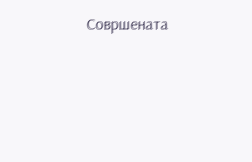Совршената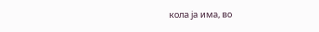кола ја има, во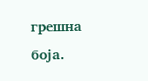грешна боја.